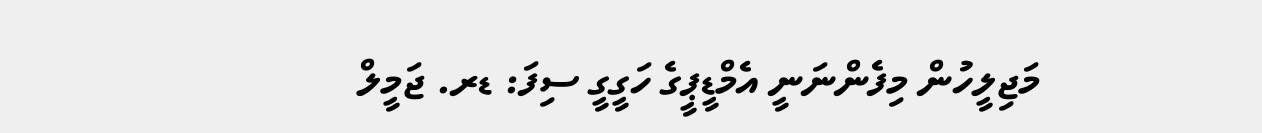މަޖިލީހުން މިފެންނަނީ އެމްޑީޕީގެ ހަގީގީ ސިފަ: ޑރ. ޖަމީލް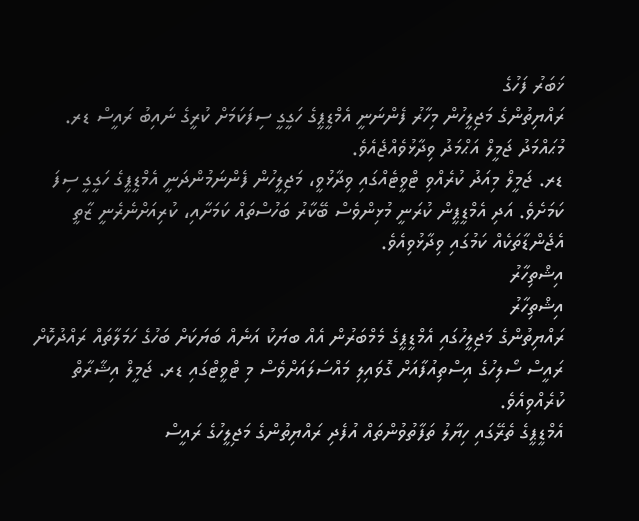ޚަބަރު ފަހުގެ
ރައްޔިތުންގެ މަޖިލީހުން މިހާރު ފެންނަނީ އެމްޑީޕީގެ ހަގީގީ ސިފަކަމަށް ކުރީގެ ނައިބު ރައީސް ޑރ. މުޙައްމަދު ޖަމީލް އަޙްމަދު ވިދާޅުވެއްޖެއެވެ.
ޑރ. ޖަމީލް މިއަދު ކުރެއްވި ޓްވީޓެއްގައި ވިދާޅުވީ، މަޖިލީހުން ފެންނަމުންދަނީ އެމްޑީޕީގެ ހަގީގީ ސިފަ ކަމަށެވެ. އަދި އެމްޑީޕީން ކުރަނީ މުޅިންވެސް ބޭކާރު ބަހުސްތައް ކަމަށާއި، ކުރިއަށްނެރެނީ ޒާތީ އެޖެންޑާތަކެއް ކަމުގައި ވިދާޅުވިއެވެ.
އިޝްތިހާރު
އިޝްތިހާރު
ރައްޔިތުންގެ މަޖިލީހުގައި އެމްޑީޕީގެ މެމްބަރުން އެއް ބޔަކު އަނެއް ބަޔަކަށް ބަހުގެ ހަމަލާތައް ރައްދުކޮށް ރައީސް ސޯލިހުގެ އިސްތިއުފާއަށް ގޮވައިލި މައްސަލައަށްވެސް މި ޓްވީޓްގައި ޑރ. ޖަމީލް އިޝާރާތް ކުރެއްވިއެވެ.
އެމްޑީޕީގެ ތެރޭގައި ހިޔާލު ތަފާތުވުންތައް އުފެދި ރައްޔިތުންގެ މަޖިލީހުގެ ރައީސް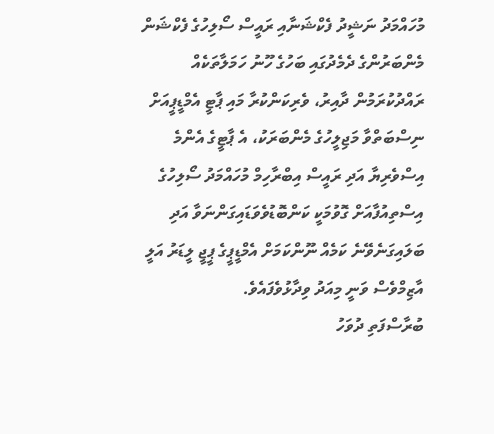މުހައްމަދު ނަޝީދު ފެކްޝަނާއި ރައީސް ސޯލިހުގެ ފެކްޝަން މެންބަރުންގެ ދެމެދުގައި ބަހުގެ ހޫނު ހަމަލާތަކެއް ރައްދުކުރަމުން ދާއިރު، ވެރިކަންކުރާ މައި ޕާޓީ އެމްޑީޕީއަށް ނިސްބަތްވާ މަޖިލީހުގެ މެންބަރަކު، އެ ޕާޓީގެ އެންމެ އިސްވެރިޔާ އަދި ރައީސް އިބްރާހިމް މުހައްމަދު ސޯލިހުގެ އިސްތިއުފާއަށް ގޮވުމަކީ ކަންބޮޑުވެވަޑައިގަންނަވާ އަދި ބަލައިގަނެވޭނެ ކަމެއް ނޫންކަމަށް އެމްޑީޕީގެ ޕީޖީ ލީޑަރު އަލީ އާޒިމްވެސް ވަނީ މިއަދު ވިދާޅުވެފައެވެ.
ބުރާސްފަތި ދުވަހު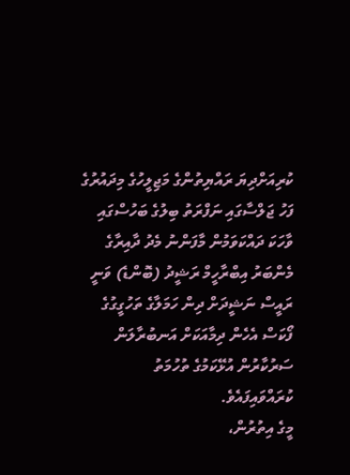ކުރިއަށްދިޔަ ރައްޔިތުންގެ މަޖިލީހުގެ މިދައުރުގެ ފަހު ޖަލްސާގައި ނަފްރަތު ބިލުގެ ބަހުސްގައި ވާހަކަ ދައްކަވަމުން މާފަންނު މެދު ދާއިރާގެ މެންބަރު އިބްރާހީމް ރަޝީދު (ބޮންޑެ) ވަނީ ރައީސް ނަޝީދަށް ދިން ހަމަލާގެ ތަހުގީގުގެ ފޯކަސް އެހެން ދިމާއަކަށް އަނބުރާލަން ސަރުކާރުން އުޅޭކަމުގެ ތުހުމަތު ކުރައްވައިފައެވެ.
މީގެ އިތުރުން،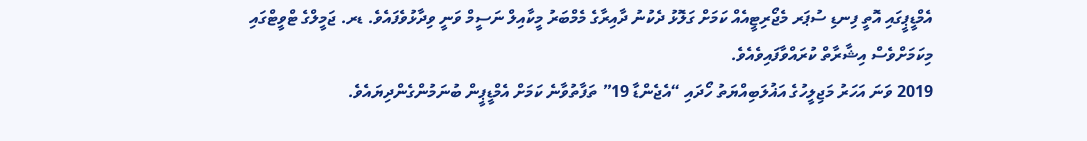އެމްޑީޕީގައި އޮތީ ފިނޑި ސުޕަރ މެޖޯރިޓީއެއް ކަމަށް ގަލޮޅު ދެކުނު ދާއިރާގެ މެމްބަރު މީކާއިލް ނަސީމް ވަނީ ވިދާޅުވެފައެވެ. ޑރ. ޖަމީލްގެ ޓްވީޓްގައި މިކަމަށްވެސް އިޝާރާތް ކުރައްވާފައިވެއެވެ.
2019 ވަނަ އަހަރު މަޖިލީހުގެ އަޣުލަބިއްޔަތު ހޯދައި “އެޖެންޑާ 19” ތަފާތުވާނެ ކަމަށް އެމްޑީޕީން ބުނަމުންގެންދިޔައެވެ.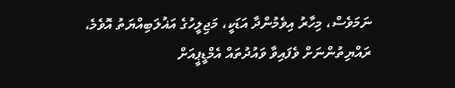ނަމަވެސް، މިހާރު އިވެމުންދާ އަޑަކީ، މަޖިލީހުގެ އަޣުލަބިއްޔަތު އޮވެމެ، ރައްޔިތުންނަށް ވެފައިވާ ވައުދުތައް އެމްޑީޕީއަށް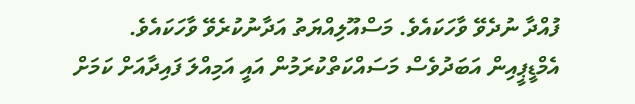ފުއްދާ ނުދެވޭ ވާހަކައެވެ. މަސްއޫލިއްޔަތު އަދާނުކުރެވޭ ވާހަކައެވެ.
އެމްޑީޕީއިން އަބަދުވެސް މަސައްކަތްކުރަމުން އައީ އަމިއްލަ ފައިދާއަށް ކަމަށް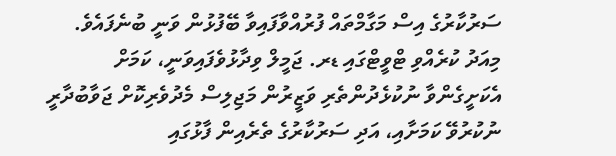ސަރުކާރުގެ އިސް މަގާމްތައް ފުރުއްވާފައިވާ ބޭފުޅުން ވަނީ ބުނެފައެވެ.
މިއަދު ކުރެއްވި ޓްވީޓްގައި ޑރ. ޖަމީލް ވިދާޅުވެފައިވަނީ، ކަމަށް އެކަށީގެންވާ ނުކުޅެދުންތެރި ވަޒީރުން މަޖިލިސް މެދުވެރިކޮށް ޖަވާބުދާރީ ނުކުރުވޭ ކަމަށާއި، އަދި ސަރުކާރުގެ ތެރެއިން ފާޅުގައި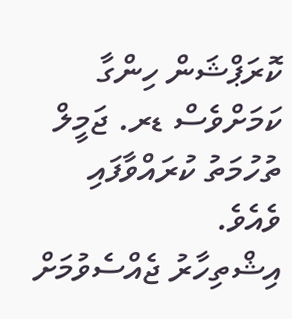ކޮރަޕްޝަން ހިންގާ ކަމަށްވެސް ޑރ. ޖަމީލް ތުހުމަތު ކުރައްވާފައި ވެއެވެ.
އިޝްތިހާރު ޖެއްސެވުމަށް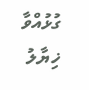ގުޅުއްވާ
ޚިޔާލު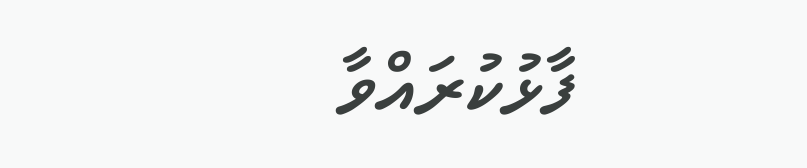ފާޅުކުރައްވާ